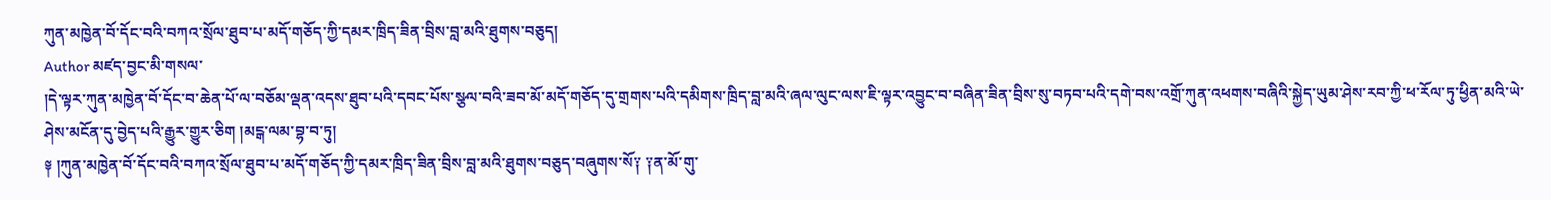ཀུན་མཁྱེན་བོ་དོང་བའི་བཀའ་སྲོལ་ཐུབ་པ་མདོ་གཅོད་ཀྱི་དམར་ཁྲིད་ཟིན་བྲིས་བླ་མའི་ཐུགས་བཅུད།
Author མཛད་བྱང་མི་གསལ་
།དེ་ལྟར་ཀུན་མཁྱེན་བོ་དོང་བ་ཆེན་པོ་ལ་བཅོམ་ལྡན་འདས་ཐུབ་པའི་དབང་པོས་སྩལ་བའི་ཟབ་མོ་མདོ་གཅོད་དུ་གྲགས་པའི་དམིགས་ཁྲིད་བླ་མའི་ཞལ་ལུང་ལས་ཇི་ལྟར་འབྱུང་བ་བཞིན་ཟིན་བྲིས་སུ་བཏབ་པའི་དགེ་བས་འགྲོ་ཀུན་འཕགས་བཞིའི་སྐྱེད་ཡུམ་ཤེས་རབ་ཀྱི་ཕ་རོལ་ཏུ་ཕྱིན་མའི་ཡེ་ཤེས་མངོན་དུ་བྱེད་པའི་རྒྱུར་གྱུར་ཅིག །མངྒ་ལམ་བྷ་བ་ཏུ།
༈ །ཀུན་མཁྱེན་བོ་དོང་བའི་བཀའ་སྲོལ་ཐུབ་པ་མདོ་གཅོད་ཀྱི་དམར་ཁྲིད་ཟིན་བྲིས་བླ་མའི་ཐུགས་བཅུད་བཞུགས་སོ༑ ༑ན་མོ་གུ་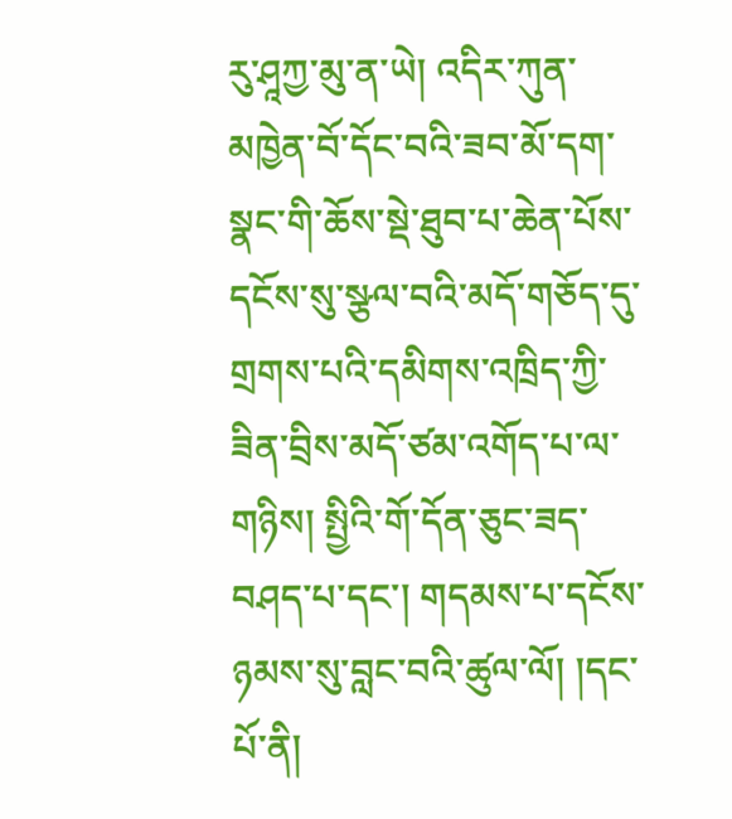རུ་ཤཱཀྱ་མུ་ན་ཡེ། འདིར་ཀུན་མཁྱེན་བོ་དོང་བའི་ཟབ་མོ་དག་སྣང་གི་ཆོས་སྡེ་ཐུབ་པ་ཆེན་པོས་དངོས་སུ་སྩལ་བའི་མདོ་གཅོད་དུ་གྲགས་པའི་དམིགས་འཁྲིད་ཀྱི་ཟིན་བྲིས་མདོ་ཙམ་འགོད་པ་ལ་གཉིས། སྤྱིའི་གོ་དོན་ཅུང་ཟད་བཤད་པ་དང་། གདམས་པ་དངོས་ཉམས་སུ་བླང་བའི་ཚུལ་ལོ། །དང་པོ་ནི།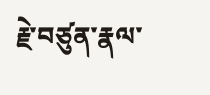རྗེ་བཙུན་རྣལ་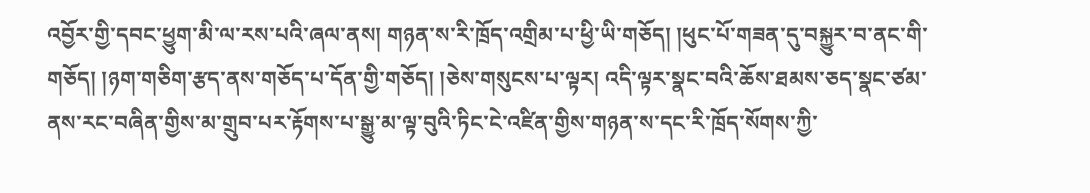འབྱོར་གྱི་དབང་ཕྱུག་མི་ལ་རས་པའི་ཞལ་ནས། གཉན་ས་རི་ཁྲོད་འགྲིམ་པ་ཕྱི་ཡི་གཅོད། །ཕུང་པོ་གཟན་དུ་བསྐྱུར་བ་ནང་གི་གཅོད། །ཉག་གཅིག་རྩད་ནས་གཅོད་པ་དོན་གྱི་གཅོད། །ཅེས་གསུངས་པ་ལྟར། འདི་ལྟར་སྣང་བའི་ཆོས་ཐམས་ཅད་སྣང་ཙམ་ནས་རང་བཞིན་གྱིས་མ་གྲུབ་པར་རྟོགས་པ་སྒྱུ་མ་ལྟ་བུའི་ཏིང་ངེ་འཛིན་གྱིས་གཉན་ས་དང་རི་ཁྲོད་སོགས་ཀྱི་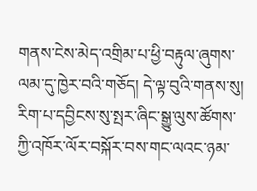གནས་ངེས་མེད་འགྲིམ་པ་ཕྱི་བརྟུལ་ཞུགས་ལམ་དུ་ཁྱེར་བའི་གཅོད། དེ་ལྟ་བུའི་གནས་སུ། རིག་པ་དབྱིངས་སུ་སྤར་ཞིང་སྒྱུ་ལུས་ཚོགས་ཀྱི་འཁོར་ལོར་བསྐོར་བས་གང་ལའང་ཉམ་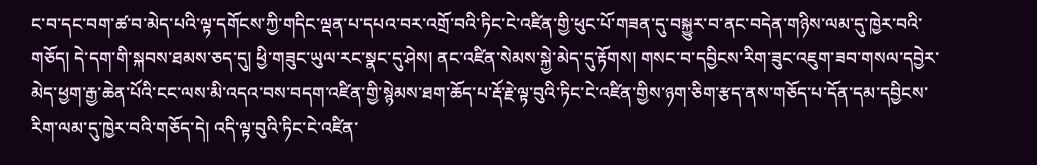ང་བ་དང་བག་ཚ་བ་མེད་པའི་ལྟ་དགོངས་ཀྱི་གདིང་ལྡན་པ་དཔའ་བར་འགྲོ་བའི་ཏིང་ངེ་འཛིན་གྱི་ཕུང་པོ་གཟན་དུ་བསྐྱུར་བ་ནང་བདེན་གཉིས་ལམ་དུ་ཁྱེར་བའི་གཅོད། དེ་དག་གི་སྐབས་ཐམས་ཅད་དུ། ཕྱི་གཟུང་ཡུལ་རང་སྣང་དུ་ཤེས། ནང་འཛིན་སེམས་སྐྱེ་མེད་དུ་རྟོགས། གསང་བ་དབྱིངས་རིག་ཟུང་འཇུག་ཟབ་གསལ་དབྱེར་མེད་ཕྱག་རྒྱ་ཆེན་པོའི་ངང་ལས་མི་འདའ་བས་བདག་འཛིན་གྱི་སྙེམས་ཐག་ཆོད་པ་རྡོ་རྗེ་ལྟ་བུའི་ཏིང་ངེ་འཛིན་གྱིས་ཉག་ཅིག་རྩད་ནས་གཅོད་པ་དོན་དམ་དབྱིངས་རིག་ལམ་དུ་ཁྱེར་བའི་གཅོད་དེ། འདི་ལྟ་བུའི་ཏིང་ངེ་འཛིན་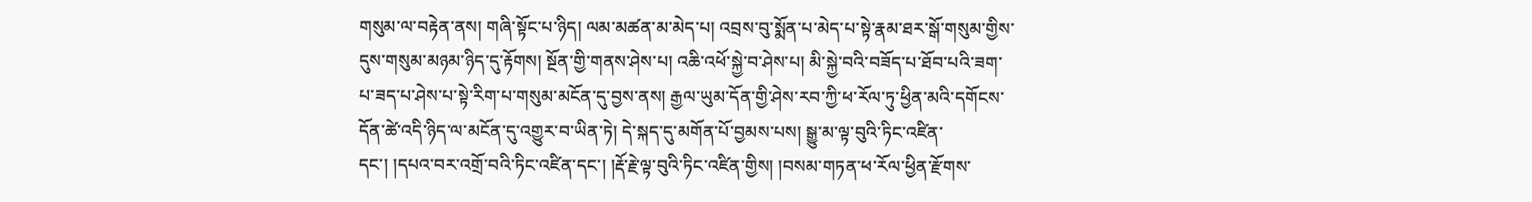གསུམ་ལ་བརྟེན་ནས། གཞི་སྟོང་པ་ཉིད། ལམ་མཚན་མ་མེད་པ། འབྲས་བུ་སྨོན་པ་མེད་པ་སྟེ་རྣམ་ཐར་སྒོ་གསུམ་གྱིས་དུས་གསུམ་མཉམ་ཉིད་དུ་རྟོགས། སྔོན་གྱི་གནས་ཤེས་པ། འཆི་འཕོ་སྐྱེ་བ་ཤེས་པ། མི་སྐྱེ་བའི་བཟོད་པ་ཐོབ་པའི་ཟག་པ་ཟད་པ་ཤེས་པ་སྟེ་རིག་པ་གསུམ་མངོན་དུ་བྱས་ནས། རྒྱལ་ཡུམ་དོན་གྱི་ཤེས་རབ་ཀྱི་ཕ་རོལ་ཏུ་ཕྱིན་མའི་དགོངས་དོན་ཚེ་འདི་ཉིད་ལ་མངོན་དུ་འགྱུར་བ་ཡིན་ཏེ། དེ་སྐད་དུ་མགོན་པོ་བྱམས་པས། སྒྱུ་མ་ལྟ་བུའི་ཏིང་འཛིན་དང་། །དཔའ་བར་འགྲོ་བའི་ཏིང་འཛིན་དང་། །རྡོ་རྗེ་ལྟ་བུའི་ཏིང་འཛིན་གྱིས། །བསམ་གཏན་ཕ་རོལ་ཕྱིན་རྫོགས་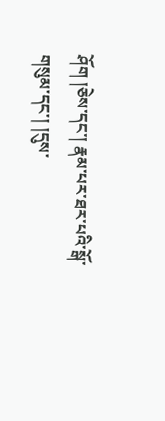ཤོག །ཅེས་དང་། རྣམ་པར་ཐར་པའི་སྒོ་གསུམ་དང་། །དུས་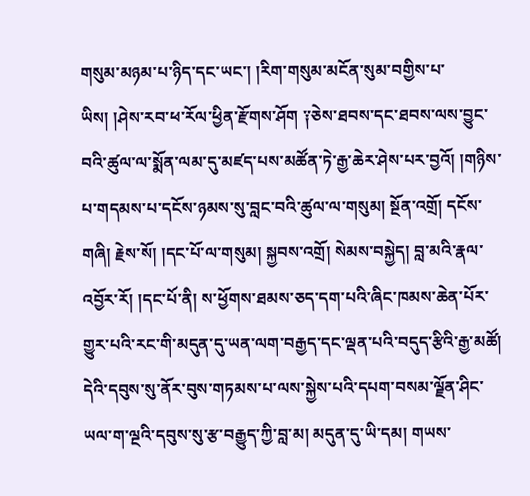གསུམ་མཉམ་པ་ཉིད་དང་ཡང་། །རིག་གསུམ་མངོན་སུམ་བགྱིས་པ་ཡིས། །ཤེས་རབ་ཕ་རོལ་ཕྱིན་རྫོགས་ཤོག ༑ཅེས་ཐབས་དང་ཐབས་ལས་བྱུང་བའི་ཚུལ་ལ་སྨོན་ལམ་དུ་མཛད་པས་མཚོན་ཏེ་རྒྱ་ཆེར་ཤེས་པར་བྱའོ། །གཉིས་པ་གདམས་པ་དངོས་ཉམས་སུ་བླང་བའི་ཚུལ་ལ་གསུམ། སྔོན་འགྲོ། དངོས་གཞི། རྗེས་སོ། །དང་པོ་ལ་གསུམ། སྐྱབས་འགྲོ། སེམས་བསྐྱེད། བླ་མའི་རྣལ་འབྱོར་རོ། །དང་པོ་ནི། ས་ཕྱོགས་ཐམས་ཅད་དག་པའི་ཞིང་ཁམས་ཆེན་པོར་གྱུར་པའི་རང་གི་མདུན་དུ་ཡན་ལག་བརྒྱད་དང་ལྡན་པའི་བདུད་རྩིའི་རྒྱ་མཚོ། དེའི་དབུས་སུ་ནོར་བུས་གཏམས་པ་ལས་སྐྱེས་པའི་དཔག་བསམ་ལྗོན་ཤིང་ཡལ་ག་ལྔའི་དབུས་སུ་རྩ་བརྒྱུད་ཀྱི་བླ་མ། མདུན་དུ་ཡི་དམ། གཡས་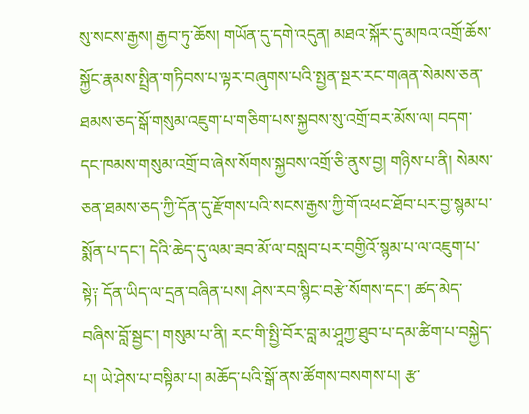སུ་སངས་རྒྱས། རྒྱབ་ཏུ་ཆོས། གཡོན་དུ་དགེ་འདུན། མཐའ་སྐོར་དུ་མཁའ་འགྲོ་ཆོས་སྐྱོང་རྣམས་སྤྲིན་གཏིབས་པ་ལྟར་བཞུགས་པའི་སྤྱན་སྔར་རང་གཞན་སེམས་ཅན་ཐམས་ཅད་སྒོ་གསུམ་འཇུག་པ་གཅིག་པས་སྐྱབས་སུ་འགྲོ་བར་མོས་ལ། བདག་དང་ཁམས་གསུམ་འགྲོ་བ་ཞེས་སོགས་སྐྱབས་འགྲོ་ཅི་ནུས་བྱ། གཉིས་པ་ནི། སེམས་ཅན་ཐམས་ཅད་ཀྱི་དོན་དུ་རྫོགས་པའི་སངས་རྒྱས་ཀྱི་གོ་འཕང་ཐོབ་པར་བྱ་སྙམ་པ་སྨོན་པ་དང་། དེའི་ཆེད་དུ་ལམ་ཟབ་མོ་ལ་བསླབ་པར་བགྱིའོ་སྙམ་པ་ལ་འཇུག་པ་སྟེ༑ དོན་ཡིད་ལ་དྲན་བཞིན་པས། ཤེས་རབ་སྙིང་བརྩེ་སོགས་དང་། ཚད་མེད་བཞིས་བློ་སྦྱང་། གསུམ་པ་ནི། རང་གི་སྤྱི་བོར་བླ་མ་ཤཱཀྱ་ཐུབ་པ་དམ་ཚིག་པ་བསྐྱེད་པ། ཡེ་ཤེས་པ་བསྟིམ་པ། མཆོད་པའི་སྒོ་ནས་ཚོགས་བསགས་པ། རྩ་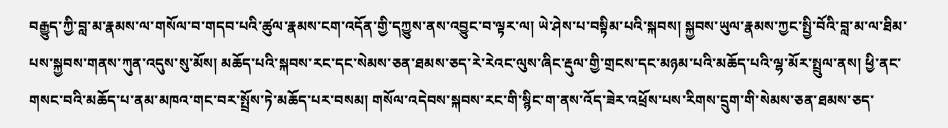བརྒྱུད་ཀྱི་བླ་མ་རྣམས་ལ་གསོལ་བ་གདབ་པའི་ཚུལ་རྣམས་ངག་འདོན་གྱི་དཀྱུས་ནས་འབྱུང་བ་ལྟར་ལ། ཡེ་ཤེས་པ་བསྟིམ་པའི་སྐབས། སྐྱབས་ཡུལ་རྣམས་ཀྱང་སྤྱི་བོའི་བླ་མ་ལ་ཐིམ་པས་སྐྱབས་གནས་ཀུན་འདུས་སུ་མོས། མཆོད་པའི་སྐབས་རང་དང་སེམས་ཅན་ཐམས་ཅད་རེ་རེའང་ལུས་ཞིང་རྡུལ་གྱི་གྲངས་དང་མཉམ་པའི་མཆོད་པའི་ལྷ་མོར་སྤྲུལ་ནས། ཕྱི་ནང་གསང་བའི་མཆོད་པ་ནམ་མཁའ་གང་བར་སྤྲོས་ཏེ་མཆོད་པར་བསམ། གསོལ་འདེབས་སྐབས་རང་གི་སྙིང་ག་ནས་འོད་ཟེར་འཕྲོས་པས་རིགས་དྲུག་གི་སེམས་ཅན་ཐམས་ཅད་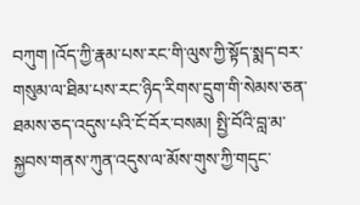བཀུག །འོད་ཀྱི་རྣམ་པས་རང་གི་ལུས་ཀྱི་སྟོད་སྨད་བར་གསུམ་ལ་ཐིམ་པས་རང་ཉིད་རིགས་དྲུག་གི་སེམས་ཅན་ཐམས་ཅད་འདུས་པའི་ངོ་བོར་བསམ། སྤྱི་བོའི་བླ་མ་སྐྱབས་གནས་ཀུན་འདུས་ལ་མོས་གུས་ཀྱི་གདུང་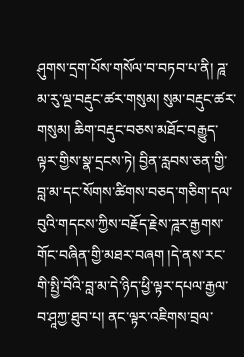ཤུགས་དྲག་པོས་གསོལ་བ་བཏབ་པ་ནི། ཌཱ་མ་རུ་ལྔ་བརྡུང་ཚར་གསུམ། སུམ་བརྡུང་ཚར་གསུམ། ཆིག་བརྡུང་བཅས་མཐོང་བརྒྱུད་ལྟར་གྱིས་སྣ་དྲངས་ཏེ། བྱིན་རླབས་ཅན་གྱི་བླ་མ་དང་སོགས་ཚིགས་བཅད་གཅིག་དལ་བུའི་གདངས་ཀྱིས་བརྗོད་རྗེས་ཌཱར་རྒྱགས་གོང་བཞིན་གྱི་མཐར་བཞག །དེ་ནས་རང་གི་སྤྱི་བོའི་བླ་མ་དེ་ཉིད་ཕྱི་ལྟར་དཔལ་རྒྱལ་བ་ཤཱཀྱ་ཐུབ་པ། ནང་ལྟར་འཇིགས་བྲལ་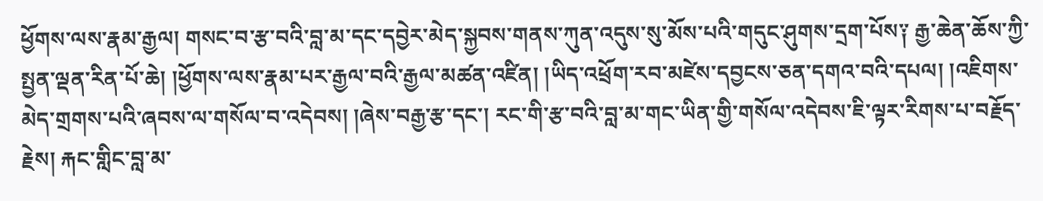ཕྱོགས་ལས་རྣམ་རྒྱལ། གསང་བ་རྩ་བའི་བླ་མ་དང་དབྱེར་མེད་སྐྱབས་གནས་ཀུན་འདུས་སུ་མོས་པའི་གདུང་ཤུགས་དྲག་པོས༑ རྒྱ་ཆེན་ཆོས་ཀྱི་སྤྱན་ལྡན་རིན་པོ་ཆེ། །ཕྱོགས་ལས་རྣམ་པར་རྒྱལ་བའི་རྒྱལ་མཚན་འཛིན། །ཡིད་འཕྲོག་རབ་མཛེས་དབྱངས་ཅན་དགའ་བའི་དཔལ། །འཇིགས་མེད་གྲགས་པའི་ཞབས་ལ་གསོལ་བ་འདེབས། །ཞེས་བརྒྱ་རྩ་དང་། རང་གི་རྩ་བའི་བླ་མ་གང་ཡིན་གྱི་གསོལ་འདེབས་ཇི་ལྟར་རིགས་པ་བརྗོད་རྗེས། རྐང་གླིང་བླ་མ་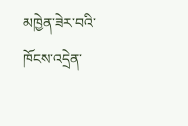མཁྱེན་ཟེར་བའི་ཁོངས་འདྲེན་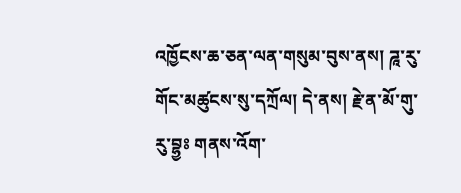འཁྱོངས་ཆ་ཅན་ལན་གསུམ་བུས་ནས། ཌཱ་རུ་གོང་མཚུངས་སུ་དཀྲོལ། དེ་ནས། རྗེ་ན་མོ་གུ་རུ་བྷྱཿ གནས་འོག་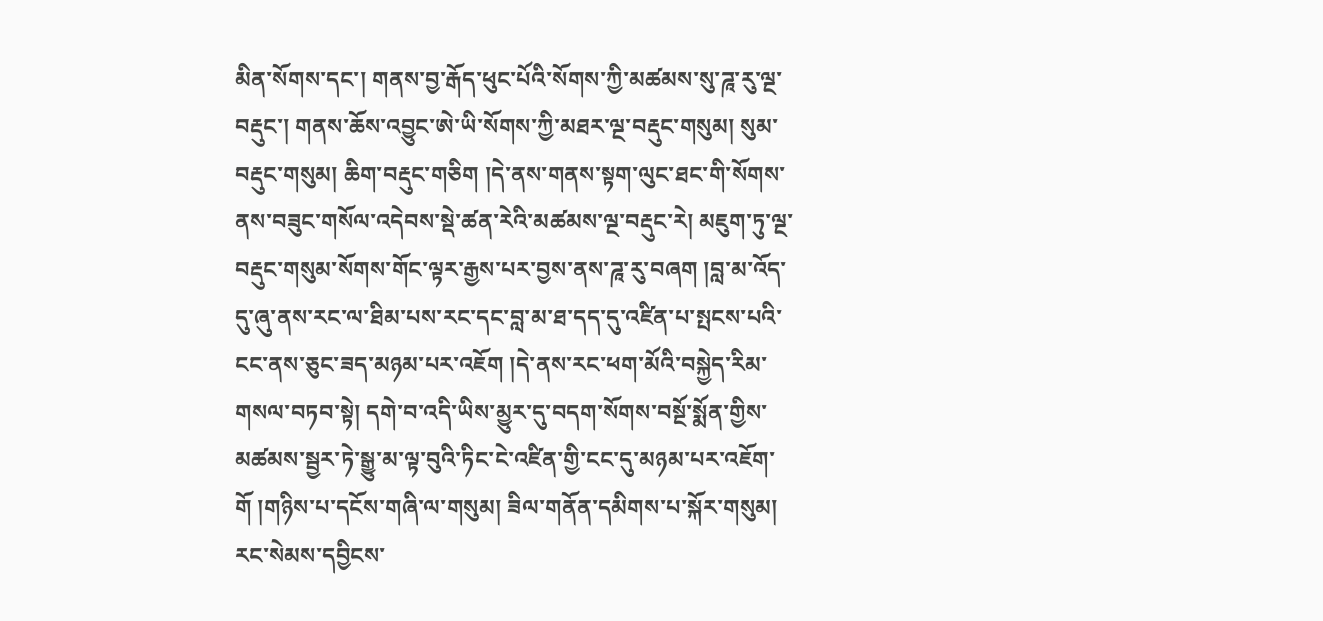མིན་སོགས་དང་། གནས་བྱ་རྒོད་ཕུང་པོའི་སོགས་ཀྱི་མཚམས་སུ་ཌཱ་རུ་ལྔ་བརྡུང་། གནས་ཆོས་འབྱུང་ཨེ་ཡི་སོགས་ཀྱི་མཐར་ལྔ་བརྡུང་གསུམ། སུམ་བརྡུང་གསུམ། ཆིག་བརྡུང་གཅིག །དེ་ནས་གནས་སྟག་ལུང་ཐང་གི་སོགས་ནས་བཟུང་གསོལ་འདེབས་སྡེ་ཚན་རེའི་མཚམས་ལྔ་བརྡུང་རེ། མཇུག་ཏུ་ལྔ་བརྡུང་གསུམ་སོགས་གོང་ལྟར་རྒྱས་པར་བྱས་ནས་ཌཱ་རུ་བཞག །བླ་མ་འོད་དུ་ཞུ་ནས་རང་ལ་ཐིམ་པས་རང་དང་བླ་མ་ཐ་དད་དུ་འཛིན་པ་སྤངས་པའི་ངང་ནས་ཅུང་ཟད་མཉམ་པར་འཇོག །དེ་ནས་རང་ཕག་མོའི་བསྐྱེད་རིམ་གསལ་བཏབ་སྟེ། དགེ་བ་འདི་ཡིས་མྱུར་དུ་བདག་སོགས་བསྔོ་སྨོན་གྱིས་མཚམས་སྦྱར་ཏེ་སྒྱུ་མ་ལྟ་བུའི་ཏིང་ངེ་འཛིན་གྱི་ངང་དུ་མཉམ་པར་འཇོག་གོ །གཉིས་པ་དངོས་གཞི་ལ་གསུམ། ཟིལ་གནོན་དམིགས་པ་སྐོར་གསུམ། རང་སེམས་དབྱིངས་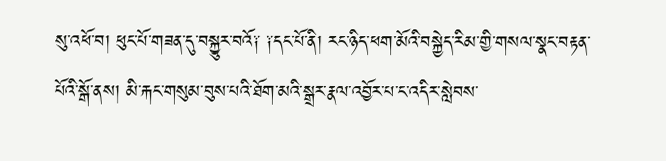སུ་འཕོ་བ། ཕུང་པོ་གཟན་དུ་བསྐྱུར་བའོ༑ ༑དང་པོ་ནི། རང་ཉིད་ཕག་མོའི་བསྐྱེད་རིམ་གྱི་གསལ་སྣང་བརྟན་པོའི་སྒོ་ནས། མི་རྐང་གསུམ་བུས་པའི་ཐོག་མའི་སྒྲར་རྣལ་འབྱོར་པ་ང་འདིར་སླེབས་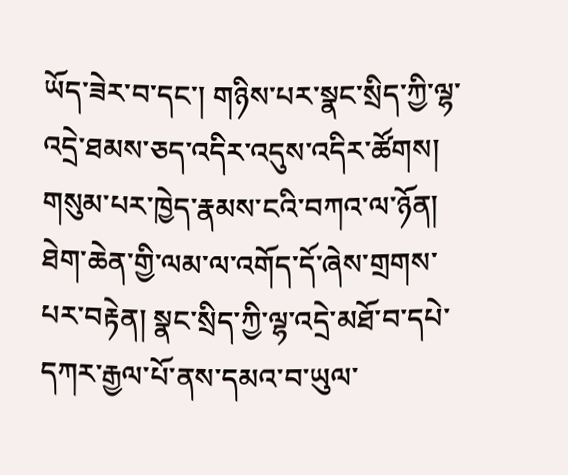ཡོད་ཟེར་བ་དང་། གཉིས་པར་སྣང་སྲིད་ཀྱི་ལྷ་འདྲེ་ཐམས་ཅད་འདིར་འདུས་འདིར་ཚོགས། གསུམ་པར་ཁྱེད་རྣམས་ངའི་བཀའ་ལ་ཉོན། ཐེག་ཆེན་གྱི་ལམ་ལ་འགོད་དོ་ཞེས་གྲགས་པར་བརྟེན། སྣང་སྲིད་ཀྱི་ལྷ་འདྲེ་མཐོ་བ་དཔེ་དཀར་རྒྱལ་པོ་ནས་དམའ་བ་ཡུལ་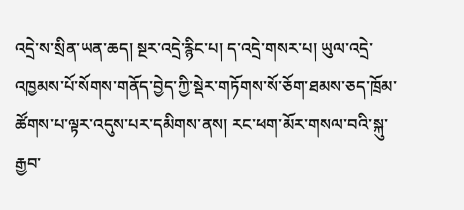འདྲེ་ས་སྲིན་ཡན་ཆད། སྔར་འདྲེ་རྙིང་པ། ད་འདྲེ་གསར་པ། ཡུལ་འདྲེ་འཁྱམས་པོ་སོགས་གནོད་བྱེད་ཀྱི་སྡེར་གཏོགས་སོ་ཅོག་ཐམས་ཅད་ཁྲོམ་ཚོགས་པ་ལྟར་འདུས་པར་དམིགས་ནས། རང་ཕག་མོར་གསལ་བའི་སྐུ་རྒྱབ་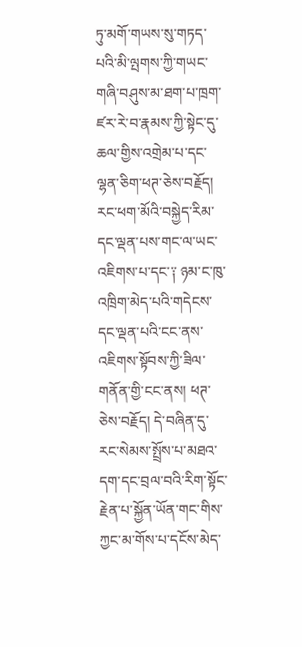ཏུ་མགོ་གཡས་སུ་གཏད་པའི་མི་ལྤགས་ཀྱི་གཡང་གཞི་བཤུས་མ་ཐག་པ་ཁྲག་ཛར་རེ་བ་རྣམས་ཀྱི་སྟེང་དུ་ཆལ་གྱིས་འགྲེམ་པ་དང་ལྷན་ཅིག་ཕཊ་ཅེས་བརྗོད། རང་ཕག་མོའི་བསྐྱེད་རིམ་དང་ལྡན་པས་གང་ལ་ཡང་འཇིགས་པ་དང་༑ ཉམ་ང་ཁུ་འཁྲིག་མེད་པའི་གདེངས་དང་ལྡན་པའི་ངང་ནས་འཇིགས་སྟོབས་ཀྱི་ཟིལ་གནོན་གྱི་ངང་ནས། ཕཊ་ཅེས་བརྗོད། དེ་བཞིན་དུ་རང་སེམས་སྤྲོས་པ་མཐའ་དག་དང་བྲལ་བའི་རིག་སྟོང་རྗེན་པ་སྐྱོན་ཡོན་གང་གིས་ཀྱང་མ་གོས་པ་དངོས་མེད་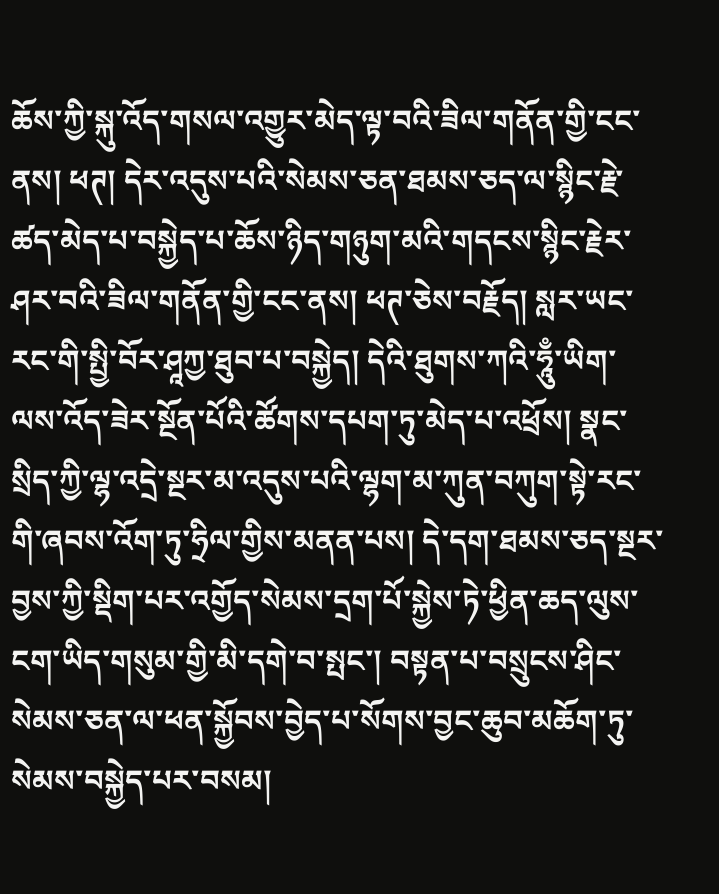ཆོས་ཀྱི་སྐུ་འོད་གསལ་འགྱུར་མེད་ལྟ་བའི་ཟིལ་གནོན་གྱི་ངང་ནས། ཕཊ། དེར་འདུས་པའི་སེམས་ཅན་ཐམས་ཅད་ལ་སྙིང་རྗེ་ཚད་མེད་པ་བསྐྱེད་པ་ཆོས་ཉིད་གཉུག་མའི་གདངས་སྙིང་རྗེར་ཤར་བའི་ཟིལ་གནོན་གྱི་ངང་ནས། ཕཊ་ཅེས་བརྗོད། སླར་ཡང་རང་གི་སྤྱི་བོར་ཤཱཀྱ་ཐུབ་པ་བསྐྱེད། དེའི་ཐུགས་ཀའི་ཧཱུྃ་ཡིག་ལས་འོད་ཟེར་སྔོན་པོའི་ཚོགས་དཔག་ཏུ་མེད་པ་འཕྲོས། སྣང་སྲིད་ཀྱི་ལྷ་འདྲེ་སྔར་མ་འདུས་པའི་ལྷག་མ་ཀུན་བཀུག་སྟེ་རང་གི་ཞབས་འོག་ཏུ་ཧྲིལ་གྱིས་མནན་པས། དེ་དག་ཐམས་ཅད་སྔར་བྱས་ཀྱི་སྡིག་པར་འགྱོད་སེམས་དྲག་པོ་སྐྱེས་ཏེ་ཕྱིན་ཆད་ལུས་ངག་ཡིད་གསུམ་གྱི་མི་དགེ་བ་སྤང་། བསྟན་པ་བསྲུངས་ཤིང་སེམས་ཅན་ལ་ཕན་སྐྱོབས་བྱེད་པ་སོགས་བྱང་ཆུབ་མཆོག་ཏུ་སེམས་བསྐྱེད་པར་བསམ།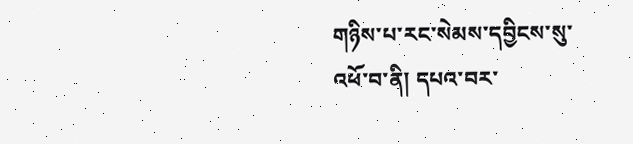གཉིས་པ་རང་སེམས་དབྱིངས་སུ་འཕོ་བ་ནི། དཔའ་བར་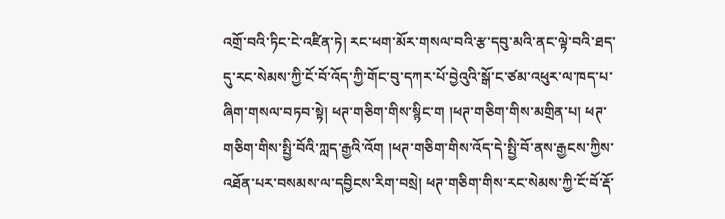འགྲོ་བའི་ཏིང་ངེ་འཛིན་ཏེ། རང་ཕག་མོར་གསལ་བའི་རྩ་དབུ་མའི་ནང་ལྟེ་བའི་ཐད་དུ་རང་སེམས་ཀྱི་ངོ་བོ་འོད་ཀྱི་གོང་བུ་དཀར་པོ་བྱེའུའི་སྒོ་ང་ཙམ་འཕུར་ལ་ཁད་པ་ཞིག་གསལ་བཏབ་སྟེ། ཕཊ་གཅིག་གིས་སྙིང་ག །ཕཊ་གཅིག་གིས་མགྲིན་པ། ཕཊ་གཅིག་གིས་སྤྱི་བོའི་ཀླད་རྒྱའི་འོག །ཕཊ་གཅིག་གིས་འོད་དེ་སྤྱི་བོ་ནས་རྒྱངས་ཀྱིས་འཐོན་པར་བསམས་ལ་དབྱིངས་རིག་བསྲེ། ཕཊ་གཅིག་གིས་རང་སེམས་ཀྱི་ངོ་བོ་རྡོ་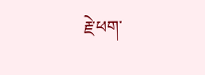རྗེ་ཕག་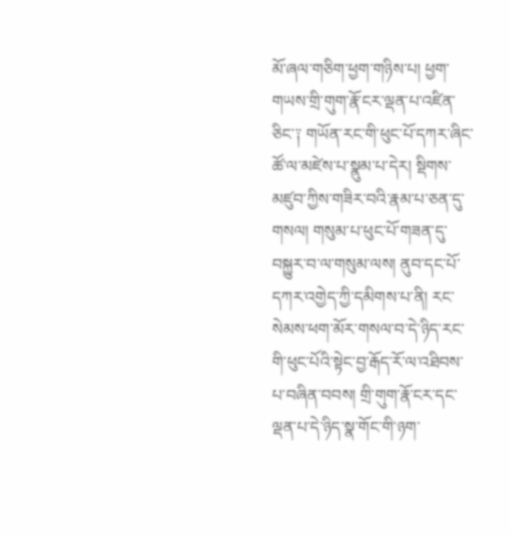མོ་ཞལ་གཅིག་ཕྱག་གཉིས་པ། ཕྱག་གཡས་གྲི་གུག་རྣོ་ངར་ལྡན་པ་འཛིན་ཅིང་༑ གཡོན་རང་གི་ཕུང་པོ་དཀར་ཞིང་ཚོ་ལ་མཛེས་པ་སྣུམ་པ་དེར། སྡིགས་མཛུབ་ཀྱིས་གཟིར་བའི་རྣམ་པ་ཅན་དུ་གསལ། གསུམ་པ་ཕུང་པོ་གཟན་དུ་བསྐྱུར་བ་ལ་གསུམ་ལས། ནུབ་དང་པོ་དཀར་འགྱེད་ཀྱི་དམིགས་པ་ནི། རང་སེམས་ཕག་མོར་གསལ་བ་དེ་ཉིད་རང་གི་ཕུང་པོའི་སྟེང་བྱ་རྒོད་རོ་ལ་འཐིབས་པ་བཞིན་བབས། གྲི་གུག་རྣོ་ངར་དང་ལྡན་པ་དེ་ཉིད་སྣ་གོང་གི་ཉག་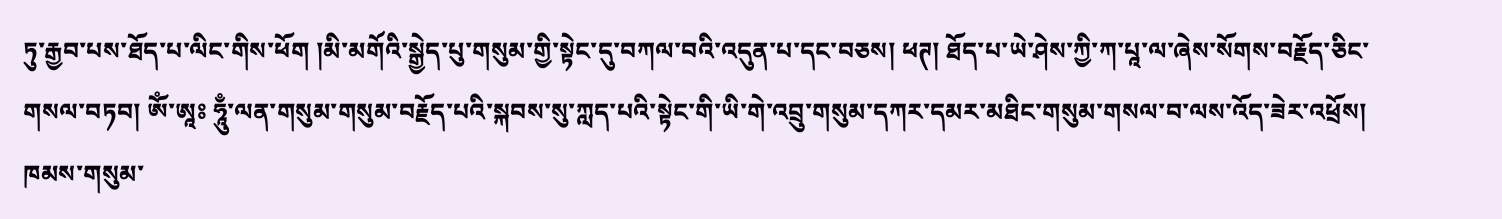ཏུ་རྒྱབ་པས་ཐོད་པ་ལིང་གིས་ཕོག །མི་མགོའི་སྒྱེད་པུ་གསུམ་གྱི་སྟེང་དུ་བཀལ་བའི་འདུན་པ་དང་བཅས། ཕཊ། ཐོད་པ་ཡེ་ཤེས་ཀྱི་ཀ་པཱ་ལ་ཞེས་སོགས་བརྗོད་ཅིང་གསལ་བཏབ། ༀ་ཨཱཿ ཧཱུྃ་ལན་གསུམ་གསུམ་བརྗོད་པའི་སྐབས་སུ་ཀླད་པའི་སྟེང་གི་ཡི་གེ་འབྲུ་གསུམ་དཀར་དམར་མཐིང་གསུམ་གསལ་བ་ལས་འོད་ཟེར་འཕྲོས། ཁམས་གསུམ་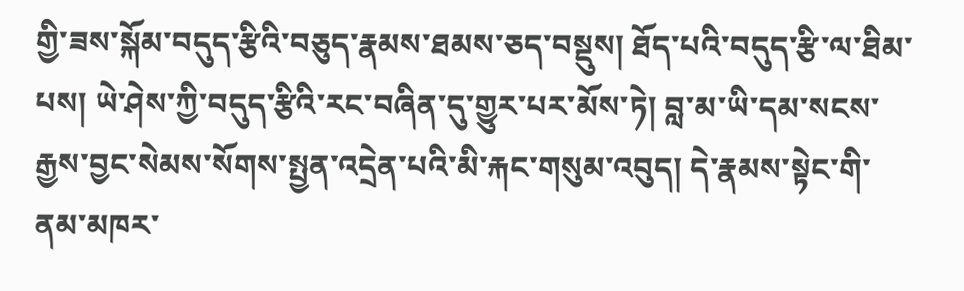གྱི་ཟས་སྐོམ་བདུད་རྩིའི་བཅུད་རྣམས་ཐམས་ཅད་བསྡུས། ཐོད་པའི་བདུད་རྩི་ལ་ཐིམ་པས། ཡེ་ཤེས་ཀྱི་བདུད་རྩིའི་རང་བཞིན་དུ་གྱུར་པར་མོས་ཏེ། བླ་མ་ཡི་དམ་སངས་རྒྱས་བྱང་སེམས་སོགས་སྤྱན་འདྲེན་པའི་མི་རྐང་གསུམ་འབུད། དེ་རྣམས་སྟེང་གི་ནམ་མཁར་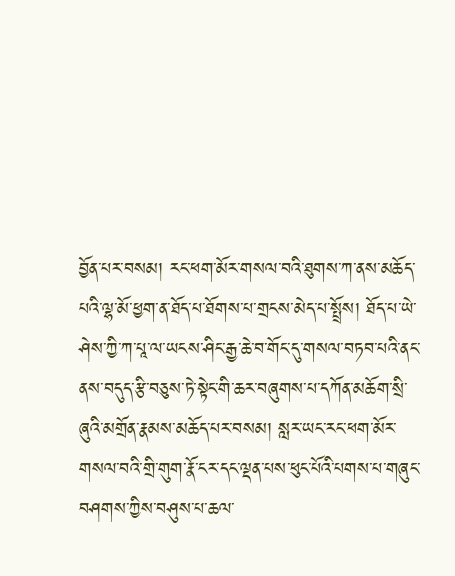བྱོན་པར་བསམ། རང་ཕག་མོར་གསལ་བའི་ཐུགས་ཀ་ནས་མཆོད་པའི་ལྷ་མོ་ཕྱག་ན་ཐོད་པ་ཐོགས་པ་གྲངས་མེད་པ་སྤྲོས། ཐོད་པ་ཡེ་ཤེས་ཀྱི་ཀ་པཱ་ལ་ཡངས་ཤིང་རྒྱ་ཆེ་བ་གོང་དུ་གསལ་བཏབ་པའི་ནང་ནས་བདུད་རྩི་བཅུས་ཏེ་སྟེང་གི་ཆར་བཞུགས་པ་དཀོན་མཆོག་སྲི་ཞུའི་མགྲོན་རྣམས་མཆོད་པར་བསམ། སླར་ཡང་རང་ཕག་མོར་གསལ་བའི་གྲི་གུག་རྣོ་ངར་དང་ལྡན་པས་ཕུང་པོའི་པགས་པ་གཞུང་བཤགས་ཀྱིས་བཤུས་པ་ཆལ་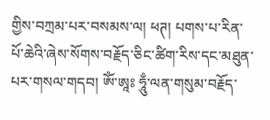གྱིས་བཀྲམ་པར་བསམས་ལ། ཕཊ། པགས་པ་རིན་པོ་ཆེའི་ཞེས་སོགས་བརྗོད་ཅིང་ཚིག་རིས་དང་མཐུན་པར་གསལ་གདབ། ༀ་ཨཱཿ ཧཱུྃ་ལན་གསུམ་བརྗོད་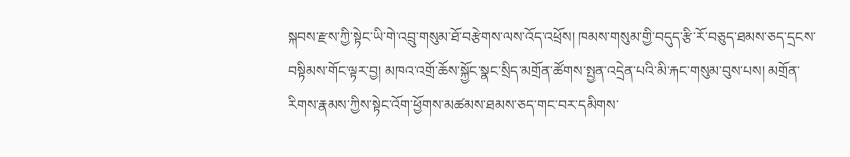སྐབས་རྫས་ཀྱི་སྟེང་ཡི་གེ་འབྲུ་གསུམ་ཐོ་བརྩེགས་ལས་འོད་འཕྲོས། ཁམས་གསུམ་གྱི་བདུད་རྩི་རོ་བཅུད་ཐམས་ཅད་དྲངས་བསྟིམས་གོང་ལྟར་བྱ། མཁའ་འགྲོ་ཆོས་སྐྱོང་སྣང་སྲིད་མགྲོན་ཚོགས་སྤྱན་འདྲེན་པའི་མི་རྐང་གསུམ་བུས་པས། མགྲོན་རིགས་རྣམས་ཀྱིས་སྟེང་འོག་ཕྱོགས་མཚམས་ཐམས་ཅད་གང་བར་དམིགས་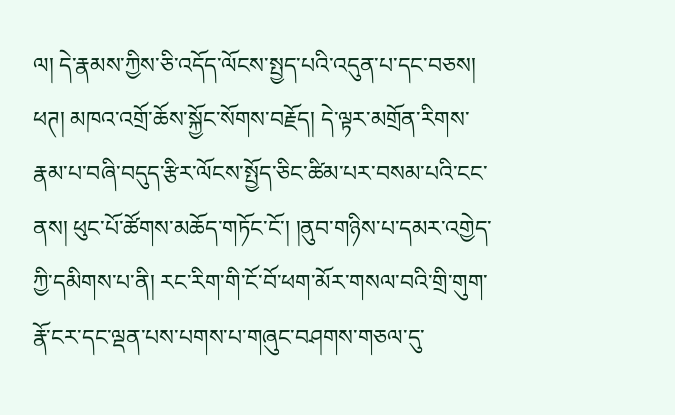ལ། དེ་རྣམས་ཀྱིས་ཅི་འདོད་ལོངས་སྤྱད་པའི་འདུན་པ་དང་བཅས། ཕཊ། མཁའ་འགྲོ་ཆོས་སྐྱོང་སོགས་བརྗོད། དེ་ལྟར་མགྲོན་རིགས་རྣམ་པ་བཞི་བདུད་རྩིར་ལོངས་སྤྱོད་ཅིང་ཚིམ་པར་བསམ་པའི་ངང་ནས། ཕུང་པོ་ཚོགས་མཆོད་གཏོང་ངོ་། །ནུབ་གཉིས་པ་དམར་འགྱེད་ཀྱི་དམིགས་པ་ནི། རང་རིག་གི་ངོ་བོ་ཕག་མོར་གསལ་བའི་གྲི་གུག་རྣོ་ངར་དང་ལྡན་པས་པགས་པ་གཞུང་བཤགས་གཅལ་དུ་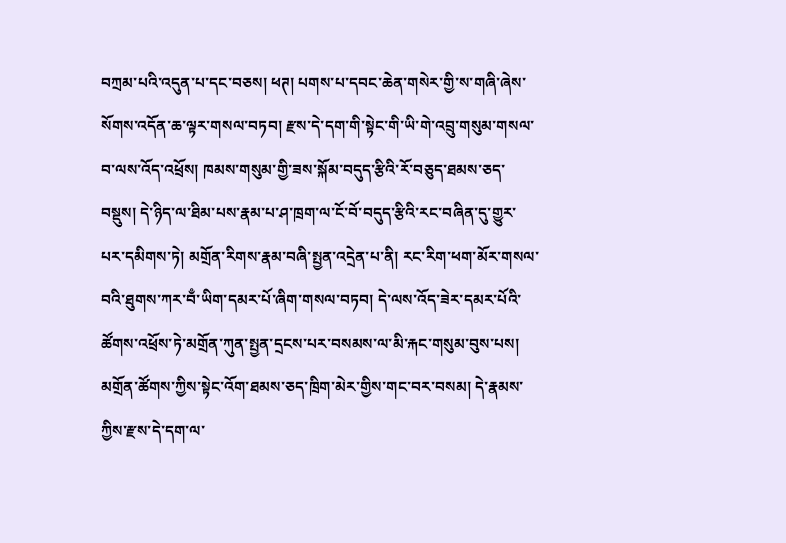བཀྲམ་པའི་འདུན་པ་དང་བཅས། ཕཊ། པགས་པ་དབང་ཆེན་གསེར་གྱི་ས་གཞི་ཞེས་སོགས་འདོན་ཆ་ལྟར་གསལ་བཏབ། རྫས་དེ་དག་གི་སྟེང་གི་ཡི་གེ་འབྲུ་གསུམ་གསལ་བ་ལས་འོད་འཕྲོས། ཁམས་གསུམ་གྱི་ཟས་སྐོམ་བདུད་རྩིའི་རོ་བཅུད་ཐམས་ཅད་བསྡུས། དེ་ཉིད་ལ་ཐིམ་པས་རྣམ་པ་ཤ་ཁྲག་ལ་ངོ་བོ་བདུད་རྩིའི་རང་བཞིན་དུ་གྱུར་པར་དམིགས་ཏེ། མགྲོན་རིགས་རྣམ་བཞི་སྤྱན་འདྲེན་པ་ནི། རང་རིག་ཕག་མོར་གསལ་བའི་ཐུགས་ཀར་བྃ་ཡིག་དམར་པོ་ཞིག་གསལ་བཏབ། དེ་ལས་འོད་ཟེར་དམར་པོའི་ཚོགས་འཕྲོས་ཏེ་མགྲོན་ཀུན་སྤྱན་དྲངས་པར་བསམས་ལ་མི་རྐང་གསུམ་བུས་པས། མགྲོན་ཚོགས་ཀྱིས་སྟེང་འོག་ཐམས་ཅད་ཁྲིག་མེར་གྱིས་གང་བར་བསམ། དེ་རྣམས་ཀྱིས་རྫས་དེ་དག་ལ་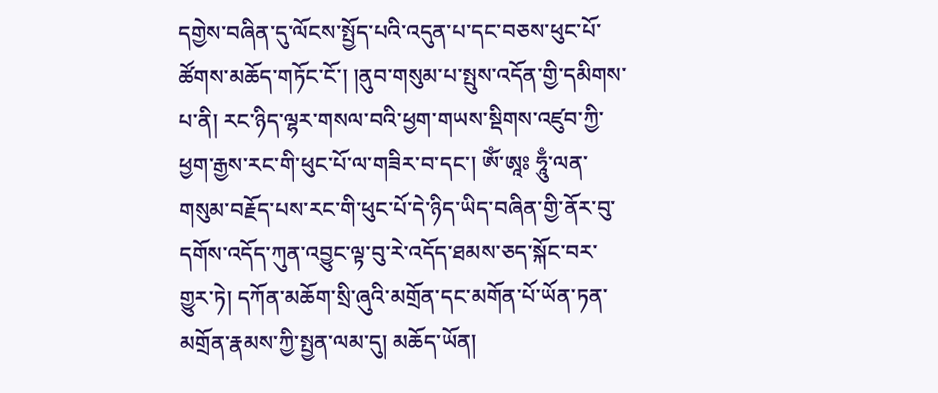དགྱེས་བཞིན་དུ་ལོངས་སྤྱོད་པའི་འདུན་པ་དང་བཅས་ཕུང་པོ་ཚོགས་མཆོད་གཏོང་ངོ་། །ནུབ་གསུམ་པ་སྤུས་འདོན་གྱི་དམིགས་པ་ནི། རང་ཉིད་ལྷར་གསལ་བའི་ཕྱག་གཡས་སྡིགས་འཛུབ་ཀྱི་ཕྱག་རྒྱས་རང་གི་ཕུང་པོ་ལ་གཟིར་བ་དང་། ༀ་ཨཱཿ ཧཱུྃ་ལན་གསུམ་བརྗོད་པས་རང་གི་ཕུང་པོ་དེ་ཉིད་ཡིད་བཞིན་གྱི་ནོར་བུ་དགོས་འདོད་ཀུན་འབྱུང་ལྟ་བུ་རེ་འདོད་ཐམས་ཅད་སྐོང་བར་གྱུར་ཏེ། དཀོན་མཆོག་སྲི་ཞུའི་མགྲོན་དང་མགོན་པོ་ཡོན་ཏན་མགྲོན་རྣམས་ཀྱི་སྤྱན་ལམ་དུ། མཆོད་ཡོན།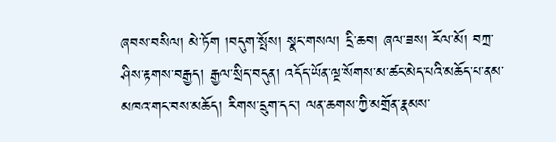ཞབས་བསིལ། མེ་ཏོག །བདུག་སྤོས། སྣང་གསལ། དྲི་ཆབ། ཞལ་ཟས། རོལ་མོ། བཀྲ་ཤིས་རྟགས་བརྒྱད། རྒྱལ་སྲིད་བདུན། འདོད་ཡོན་ལྔ་སོགས་མ་ཚང་མེད་པའི་མཆོད་པ་ནམ་མཁའ་གང་བས་མཆོད། རིགས་དྲུག་དང་། ལན་ཆགས་ཀྱི་མགྲོན་རྣམས་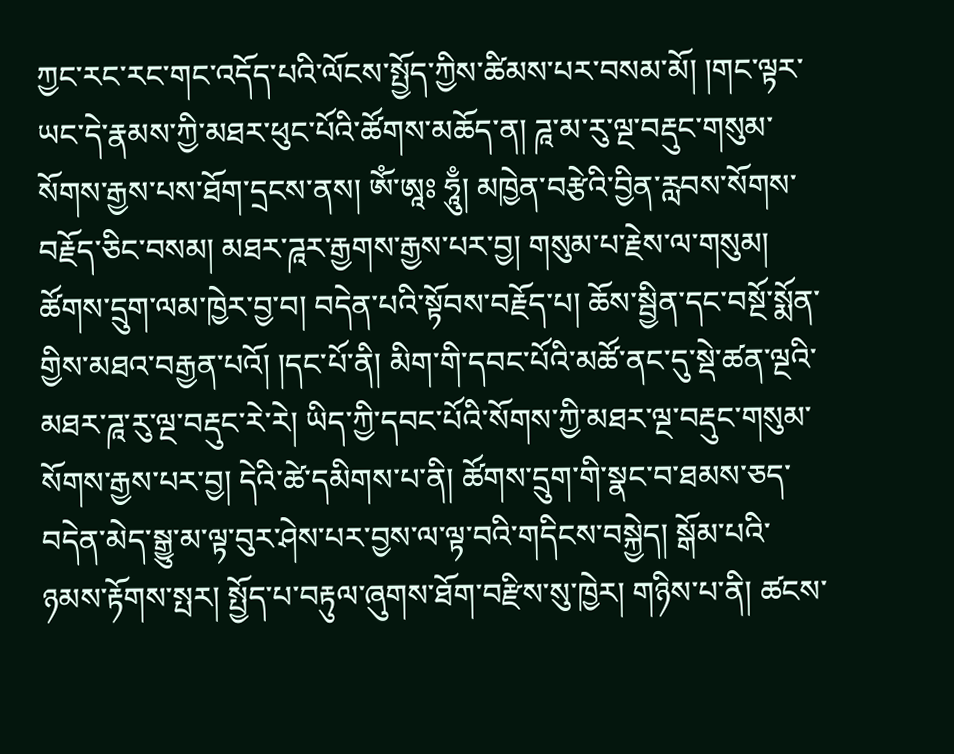ཀྱང་རང་རང་གང་འདོད་པའི་ལོངས་སྤྱོད་ཀྱིས་ཚིམས་པར་བསམ་མོ། །གང་ལྟར་ཡང་དེ་རྣམས་ཀྱི་མཐར་ཕུང་པོའི་ཚོགས་མཆོད་ན། ཌཱ་མ་རུ་ལྔ་བརྡུང་གསུམ་སོགས་རྒྱས་པས་ཐོག་དྲངས་ནས། ༀ་ཨཱཿ ཧཱུྃ། མཁྱེན་བརྩེའི་བྱིན་རླབས་སོགས་བརྗོད་ཅིང་བསམ། མཐར་ཌཱར་རྒྱགས་རྒྱས་པར་བྱ། གསུམ་པ་རྗེས་ལ་གསུམ། ཚོགས་དྲུག་ལམ་ཁྱེར་བྱ་བ། བདེན་པའི་སྟོབས་བརྗོད་པ། ཆོས་སྦྱིན་དང་བསྔོ་སྨོན་གྱིས་མཐའ་བརྒྱན་པའོ། །དང་པོ་ནི། མིག་གི་དབང་པོའི་མཚོ་ནང་དུ་སྡེ་ཚན་ལྔའི་མཐར་ཌཱ་རུ་ལྔ་བརྡུང་རེ་རེ། ཡིད་ཀྱི་དབང་པོའི་སོགས་ཀྱི་མཐར་ལྔ་བརྡུང་གསུམ་སོགས་རྒྱས་པར་བྱ། དེའི་ཚེ་དམིགས་པ་ནི། ཚོགས་དྲུག་གི་སྣང་བ་ཐམས་ཅད་བདེན་མེད་སྒྱུ་མ་ལྟ་བུར་ཤེས་པར་བྱས་ལ་ལྟ་བའི་གདིངས་བསྐྱེད། སྒོམ་པའི་ཉམས་རྟོགས་སྤར། སྤྱོད་པ་བརྟུལ་ཞུགས་ཐོག་བརྫིས་སུ་ཁྱེར། གཉིས་པ་ནི། ཚངས་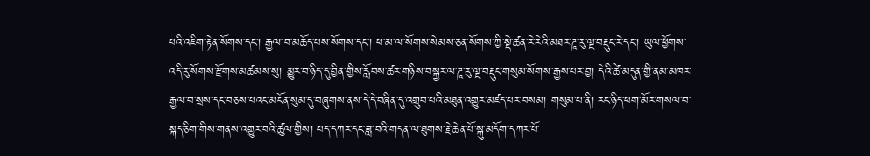པའི་འཇིག་རྟེན་སོགས་དང་། རྒྱལ་བ་མཆོད་པས་སོགས་དང་། ཕ་མ་ལ་སོགས་སེམས་ཅན་སོགས་ཀྱི་སྡེ་ཚན་རེ་རེའི་མཐར་ཌཱ་རུ་ལྔ་བརྡུང་རེ་དང་། ཡུལ་ཕྱོགས་འདི་རུ་སོགས་རྫོགས་མཚམས་སུ། མྱུར་བ་ཉིད་དུ་བྱིན་གྱིས་རློབས་ཚར་གཉིས་བསྐྱར་ལ་ཌཱ་རུ་ལྔ་བརྡུང་གསུམ་སོགས་རྒྱས་པར་བྱ། དེའི་ཚེ་མདུན་གྱི་ནམ་མཁར་རྒྱལ་བ་སྲས་དང་བཅས་པའང་མངོན་སུམ་དུ་བཞུགས་ནས་དེ་དེ་བཞིན་དུ་འགྲུབ་པའི་མཐུན་འགྱུར་མཛད་པར་བསམ། གསུམ་པ་ནི། རང་ཉིད་ཕག་མོར་གསལ་བ་སྐད་ཅིག་གིས་གནས་འགྱུར་བའི་ཚུལ་གྱིས། པད་དཀར་དང་ཟླ་བའི་གདན་ལ་ཐུགས་རྗེ་ཆེན་པོ་སྐུ་མདོག་དཀར་པོ་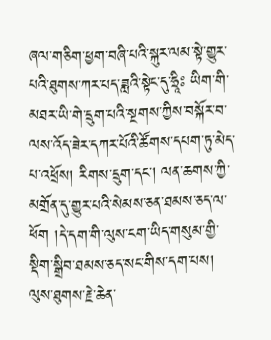ཞལ་གཅིག་ཕྱག་བཞི་པའི་སྐུར་ལམ་སྟེ་གྱུར་པའི་ཐུགས་ཀར་པད་ཟླའི་སྟེང་དུ་ཧྲཱིཿ ཡིག་གི་མཐར་ཡི་གེ་དྲུག་པའི་སྔགས་ཀྱིས་བསྐོར་བ་ལས་འོད་ཟེར་དཀར་པོའི་ཚོགས་དཔག་ཏུ་མེད་པ་འཕྲོས། རིགས་དྲུག་དང་། ལན་ཆགས་ཀྱི་མགྲོན་དུ་གྱུར་པའི་སེམས་ཅན་ཐམས་ཅད་ལ་ཕོག །དེ་དག་གི་ལུས་ངག་ཡིད་གསུམ་གྱི་སྡིག་སྒྲིབ་ཐམས་ཅད་སང་གིས་དག་པས། ལུས་ཐུགས་རྗེ་ཆེན་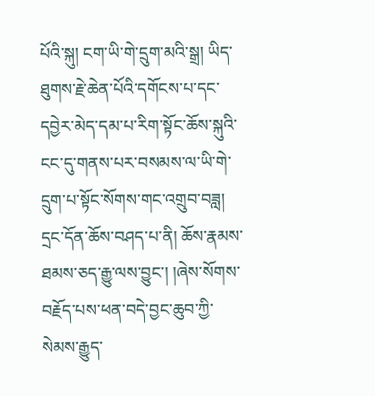པོའི་སྐུ། ངག་ཡི་གེ་དྲུག་མའི་སྒྲ། ཡིད་ཐུགས་རྗེ་ཆེན་པོའི་དགོངས་པ་དང་དབྱེར་མེད་དམ་པ་རིག་སྟོང་ཆོས་སྐུའི་ངང་དུ་གནས་པར་བསམས་ལ་ཡི་གེ་དྲུག་པ་སྟོང་སོགས་གང་འགྲུབ་བཟླ། དྲང་དོན་ཆོས་བཤད་པ་ནི། ཆོས་རྣམས་ཐམས་ཅད་རྒྱུ་ལས་བྱུང་། །ཞེས་སོགས་བརྗོད་པས་ཕན་བདེ་བྱང་ཆུབ་ཀྱི་སེམས་རྒྱུད་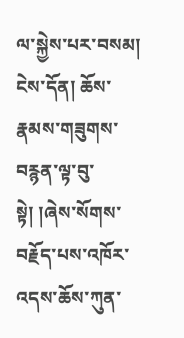ལ་སྐྱེས་པར་བསམ། ངེས་དོན། ཆོས་རྣམས་གཟུགས་བརྙན་ལྟ་བུ་སྟེ། །ཞེས་སོགས་བརྗོད་པས་འཁོར་འདས་ཆོས་ཀུན་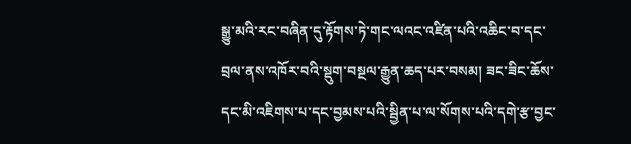སྒྱུ་མའི་རང་བཞིན་དུ་རྟོགས་ཏེ་གང་ལའང་འཛིན་པའི་འཆིང་བ་དང་བྲལ་ནས་འཁོར་བའི་སྡུག་བསྔལ་རྒྱུན་ཆད་པར་བསམ། ཟང་ཟིང་ཆོས་དང་མི་འཇིགས་པ་དང་བྱམས་པའི་སྦྱིན་པ་ལ་སོགས་པའི་དགེ་རྩ་བྱང་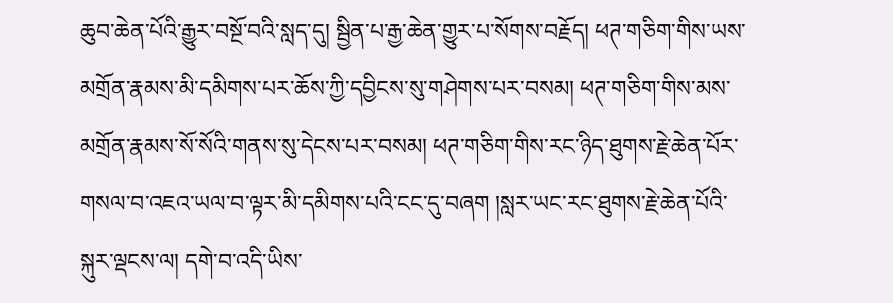ཆུབ་ཆེན་པོའི་རྒྱུར་བསྔོ་བའི་སླད་དུ། སྦྱིན་པ་རྒྱ་ཆེན་གྱུར་པ་སོགས་བརྗོད། ཕཊ་གཅིག་གིས་ཡས་མགྲོན་རྣམས་མི་དམིགས་པར་ཆོས་ཀྱི་དབྱིངས་སུ་གཤེགས་པར་བསམ། ཕཊ་གཅིག་གིས་མས་མགྲོན་རྣམས་སོ་སོའི་གནས་སུ་དེངས་པར་བསམ། ཕཊ་གཅིག་གིས་རང་ཉིད་ཐུགས་རྗེ་ཆེན་པོར་གསལ་བ་འཇའ་ཡལ་བ་ལྟར་མི་དམིགས་པའི་ངང་དུ་བཞག །སླར་ཡང་རང་ཐུགས་རྗེ་ཆེན་པོའི་སྐུར་ལྡངས་ལ། དགེ་བ་འདི་ཡིས་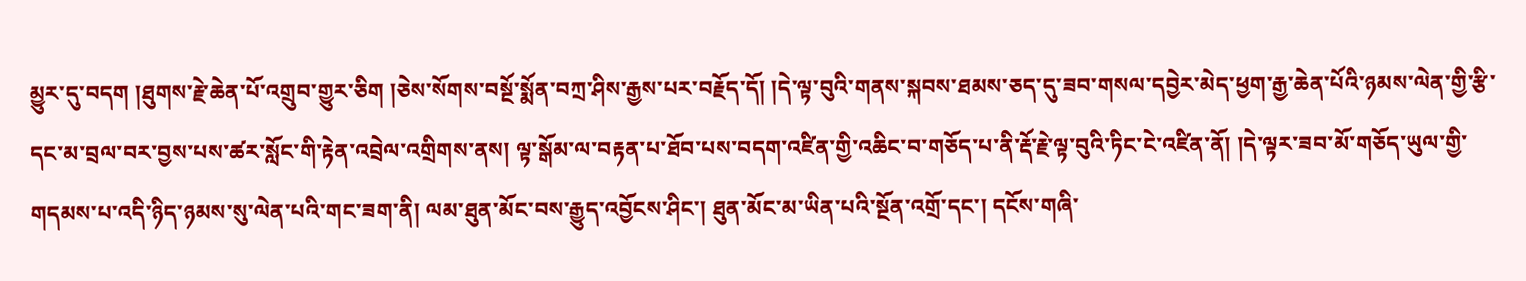མྱུར་དུ་བདག །ཐུགས་རྗེ་ཆེན་པོ་འགྲུབ་གྱུར་ཅིག །ཅེས་སོགས་བསྔོ་སྨོན་བཀྲ་ཤིས་རྒྱས་པར་བརྗོད་དོ། །དེ་ལྟ་བུའི་གནས་སྐབས་ཐམས་ཅད་དུ་ཟབ་གསལ་དབྱེར་མེད་ཕྱག་རྒྱ་ཆེན་པོའི་ཉམས་ལེན་གྱི་རྩི་དང་མ་བྲལ་བར་བྱས་པས་ཚར་སློང་གི་རྟེན་འབྲེལ་འགྲིགས་ནས། ལྟ་སྒོམ་ལ་བརྟན་པ་ཐོབ་པས་བདག་འཛིན་གྱི་འཆིང་བ་གཅོད་པ་ནི་རྡོ་རྗེ་ལྟ་བུའི་ཏིང་ངེ་འཛིན་ནོ། །དེ་ལྟར་ཟབ་མོ་གཅོད་ཡུལ་གྱི་གདམས་པ་འདི་ཉིད་ཉམས་སུ་ལེན་པའི་གང་ཟག་ནི། ལམ་ཐུན་མོང་བས་རྒྱུད་འབྱོངས་ཤིང་། ཐུན་མོང་མ་ཡིན་པའི་སྔོན་འགྲོ་དང་། དངོས་གཞི་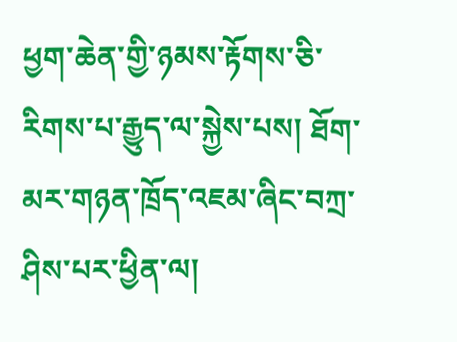ཕྱག་ཆེན་གྱི་ཉམས་རྟོགས་ཅི་རིགས་པ་རྒྱུད་ལ་སྐྱེས་པས། ཐོག་མར་གཉན་ཁྲོད་འཇམ་ཞིང་བཀྲ་ཤིས་པར་ཕྱིན་ལ།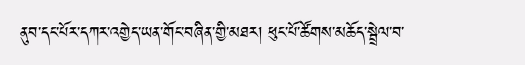ནུབ་དང་པོར་དཀར་འགྱེད་ཡན་གོང་བཞིན་གྱི་མཐར། ཕུང་པོ་ཚོགས་མཆོད་སྦྲེལ་བ་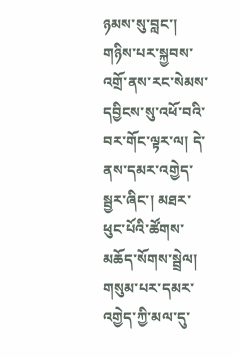ཉམས་སུ་བླང་། གཉིས་པར་སྐྱབས་འགྲོ་ནས་རང་སེམས་དབྱིངས་སུ་འཕོ་བའི་བར་གོང་ལྟར་ལ། དེ་ནས་དམར་འགྱེད་སྦྱར་ཞིང་། མཐར་ཕུང་པོའི་ཚོགས་མཆོད་སོགས་སྦྲེལ། གསུམ་པར་དམར་འགྱེད་ཀྱི་མལ་དུ་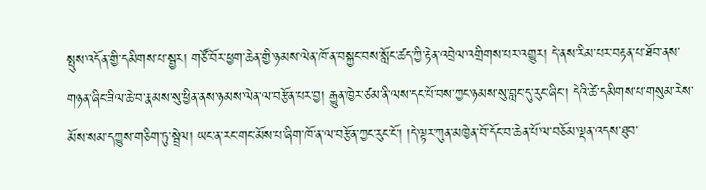སྤུས་འདོན་གྱི་དམིགས་པ་སྦྱར། གཙོ་བོར་ཕྱག་ཆེན་གྱི་ཉམས་ལེན་ཁོ་ན་བསྐྱང་བས་སློང་ཚད་ཀྱི་རྟེན་འབྲེལ་འགྲིགས་པར་འགྱུར། དེ་ནས་རིམ་པར་བརྟན་པ་ཐོབ་ནས་གཉན་ཞིང་ཟིལ་ཆེ་བ་རྣམས་སུ་ཕྱིན་ནས་ཉམས་ལེན་ལ་བརྩོན་པར་བྱ། རྒྱུན་ཁྱེར་ཙམ་ནི་ལས་དང་པོ་བས་ཀྱང་ཉམས་སུ་བླང་དུ་རུང་ཞིང་། དེའི་ཚེ་དམིགས་པ་གསུམ་རེས་མོས་སམ་དཀྱུས་གཅིག་ཏུ་སྦྲེལ། ཡང་ན་རང་གང་མོས་པ་ཞིག་ཁོ་ན་ལ་བརྩོན་ཀྱང་རུང་ངོ་། །དེ་ལྟར་ཀུན་མཁྱེན་བོ་དོང་བ་ཆེན་པོ་ལ་བཅོམ་ལྡན་འདས་ཐུབ་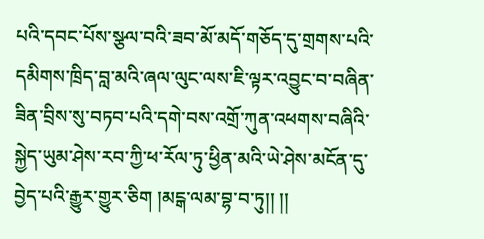པའི་དབང་པོས་སྩལ་བའི་ཟབ་མོ་མདོ་གཅོད་དུ་གྲགས་པའི་དམིགས་ཁྲིད་བླ་མའི་ཞལ་ལུང་ལས་ཇི་ལྟར་འབྱུང་བ་བཞིན་ཟིན་བྲིས་སུ་བཏབ་པའི་དགེ་བས་འགྲོ་ཀུན་འཕགས་བཞིའི་སྐྱེད་ཡུམ་ཤེས་རབ་ཀྱི་ཕ་རོལ་ཏུ་ཕྱིན་མའི་ཡེ་ཤེས་མངོན་དུ་བྱེད་པའི་རྒྱུར་གྱུར་ཅིག །མངྒ་ལམ་བྷ་བ་ཏུ།། །།